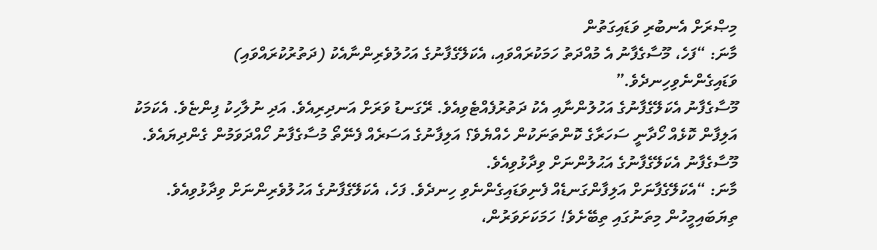މިޞްރަށް އެނބުރި ވަޑައިގަތުން
މާނަ: “ފަހެ، މޫސާގެފާނު އެ މުއްދަތު ހަމަކުރައްވައި، އެކަލޭގެފާނުގެ އަހުލުވެރިންނާއެކު (ދަތުރުކުރައްވައި) ވަޑައިގެންނެވިހިނދެވެ.”
މޫސާގެފާނު އެކަލޭގެފާނުގެ އަހުލުންނާއި އެކު ދަތުރުފެއްޓެވިއެވެ. ރޭގަނޑު ވަރަށް އަނދިރިއެވެ. އަދި ނުލާހިކު ފިންޏެވެ. އެކަމަކު އަލިފާން ކޮޅެއް ހޯދާނީ ސަހަރާގެ ކޮންތަނަކުން ހެއްޔެވެ؟ އަލިފާނުގެ އަސަރެއް ފެނޭތޯ މުސާގެފާނު ހޯއްދަވަމުން ގެންދިޔައެވެ. މޫސާގެފާނު އެކަލޭގެފާނުގެ އަޙުލުންނަށް ވިދާޅުވިއެވެ.
މާނަ: “އެކަލޭގެފާނަށް އަލިފާންގަނޑެއް ފެނިވަޑައިގެންނެވި ހިނދެވެ. ފަހެ، އެކަލޭގެފާނުގެ އަހުލުވެރިންނަށް ވިދާޅުވިއެވެ. ތިޔަބައިމީހުން މިތަނުގައި ތިބޭށެވެ! ހަމަކަށަވަރުން،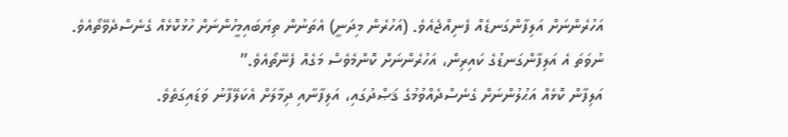އަހުރެންނަށް އަލިފާންގަނޑެއް ފެނިއްޖެއެވެ. (އަހުރެން މިދަނީ) އެތަނުން ތިޔަބައިމީހުންނަށް ހުޅުކޮޅެއް ގެނެސްދެވޭތޯއެވެ. ނުވަތަ އެ އަލިފާންގަނޑުގެ ކައިރިން، އަހުރެންނަށް ކޮންމެވެސް މަގެއް ފެނޭތޯއެވެ.”
އަލިފާން ކޮޅެއް އަޙުލުންނަށް ގެނެސްދެއްވުމުގެ ޤަޞްދުގައި، އަލިފާނާއި ދިމާލަށް އެކަލޭފާނު ވަޑައިގަތެވެ.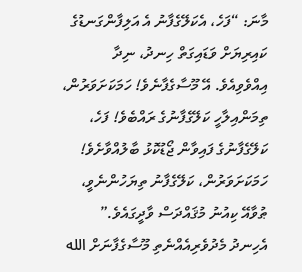މާނަ: “ފަހެ، އެކަލޭގެފާނު އެ އަލިފާންގަނޑުގެ ކައިރިޔަށް ވަޑައިގަތް ހިނދު، ނިދާ އިއްވެވިއެވެ. އޭ މޫސާގެފާނެވެ! ހަމަކަށަވަރުން، ތިމަންއިލާހީ ކަލޭގެފާނުގެ ރައްބެވެ! ފަހެ، ކަލޭގެފާނުގެ ފައިވާން ޖޯޑުކޮޅު ބާލުއްވާށެވެ! ހަމަކަށަވަރުން، ކަލޭގެފާނު ތިޔަހުންނެވީ، ޠުވާއޭ ކިއުނު މުޤައްދަސް ވާދީގައެވެ.”
އެހިނދު މެދުވެރިއެއްނެތި މޫސާގެފާނަށް الله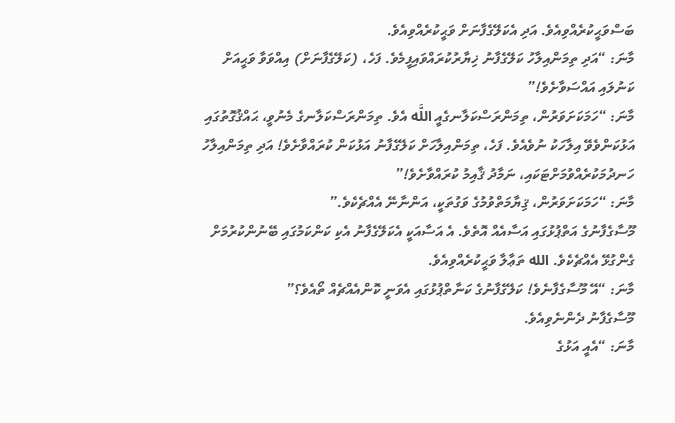ބަސްވަޙީކުރެއްވިއެވެ. އަދި އެކަލޭގެފާނަށް ވަޙީކުރެއްވިއެވެ.
މާނަ: “އަދި ތިމަންއިލާހު ކަލޭގެފާނު ޚިޔާރުކުރައްވައިފީމެވެ. ފަހެ، (ކަލޭގެފާނަށް) އިއްވަވާ ވަޙީއަށް ކަނުލައި އައްސަވާށެވެ!”
މާނަ: “ހަމަކަށަވަރުން، ތިމަންރަސްކަލާނގެއީ اللَّه އެވެ. ތިމަންރަސްކަލާނގެ މެނުވީ، ޙައްޤުގޮތުގައި އަޅުކަންވެވޭ އިލާހަކު ނުވެއެވެ. ފަހެ، ތިމަންއިލާހަށް ކަލޭގެފާނު އަޅުކަން ކުރައްވާށެވެ! އަދި ތިމަންއިލާހު ހަނދުމަކުރެއްވުމަށްޓަކައި، ނަމާދު ޤާއިމު ކުރައްވާށެވެ!”
މާނަ: “ހަމަކަށަވަރުން، ޤިޔާމަތްވުމުގެ ވަގުތަކީ، އަންނާނޭ އެއްޗެކެވެ.”
މޫސާގެފާނުގެ އަތްޕުޅުގައި އަސާއެއް އޮތެވެ. އެ އަސާއަކީ އެކަލޭގެފާނު އެކި ކަންކަމުގައި ބޭނުންކުރުމަށް ގެންގުޅޭ އެއްޗެކެވެ. الله ތަޢާލާ ވަޙީކުރެއްވިއެވެ.
މާނަ: “އޭ މޫސާގެފާނެވެ! ކަލޭގެފާނުގެ ކަނާތްޕުޅުގައި އެވަނީ ކޮންއެއްޗެއް ތޯއެވެ؟”
މޫސާގެފާނު ދެންނެވިއެވެ.
މާނަ: “އެއީ އަޅުގެ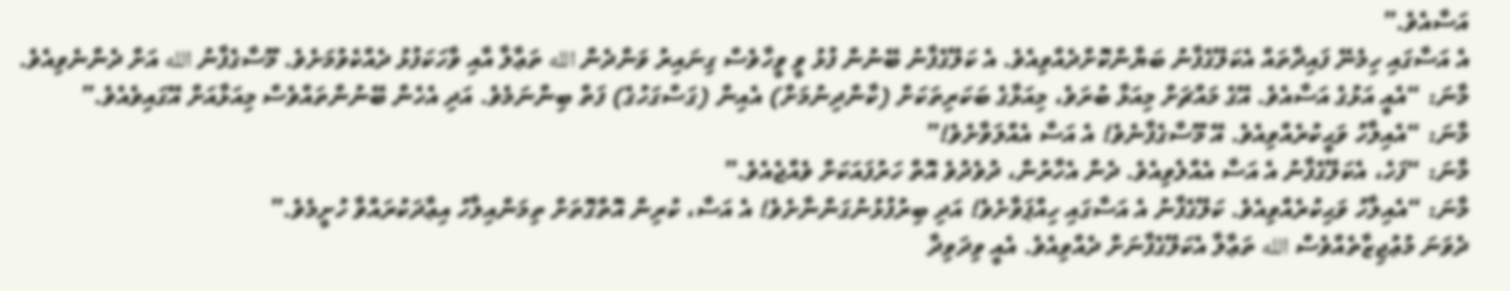އަސާއެވެ.”
އެ އަސާގައި ހިމެނޭ ފައިދާތައް އެކަލޭގެފާނު ބަޔާންކޮށްދެއްވިއެވެ. އެ ކަލޭގެފާނު ބޭނުން ފުޅު ވީ ވީހާވެސް ގިނައިރު ވަންދެން الله ތަޢާލާ އާއި ވާހަކަފުޅު ދެއްކެވުމަށެވެ. މޫސާގެފާނު الله އަށް ދެންނެވިއެވެ.
މާނަ: “އެއީ އަޅުގެ އަސާއެވެ. އޭގެ މައްޗަށް މިއަޅާ ބުރަވެ، މިއަޅާގެ ބަކަރިތަކަށް (ކާންދިނުމަށް) އެއިން (ގަސްގަހުގެ) ފަތް ބިންނަމެވެ. އަދި އެހެން ބޭނުންތައްވެސް މިއަޅާއަށް އޭގައިވެއެވެ.”
މާނަ: “އެއިލާހު ވަޙީކުރެއްވިއެވެ. އޭ މޫސާގެފާނެވެ! އެ އަސާ އެއްލަވާށެވެ!”
މާނަ: “ފަހެ، އެކަލޭގެފާނު އެ އަސާ އެއްލެވިއެވެ. ދެން އެހާރުން، ދުވެދުވެ އޮތް ހަރުފައަކަށް ވެއްޖެއެވެ.”
މާނަ: “އެއިލާހު ވަޙިކުރެއްވިއެވެ. ކަލޭގެފާނު އެ އަސާގައި ހިއްޕަވާށެވެ! އަދި ބިރުފުޅުނުގަންނާށެވެ! އެ އަސާ، ކުރިން އޮތްގޮތަށް ތިމަންއިލާހު އިޢާދަކުރައްވާ ހުށީމެވެ.”
ދެވަނަ މުޢުޖިޒާތެއްވެސް الله ތަޢާލާ އެކަލޭގެފާނަށް ދެއްވިއެވެ. އެއީ ވިދަވިދާ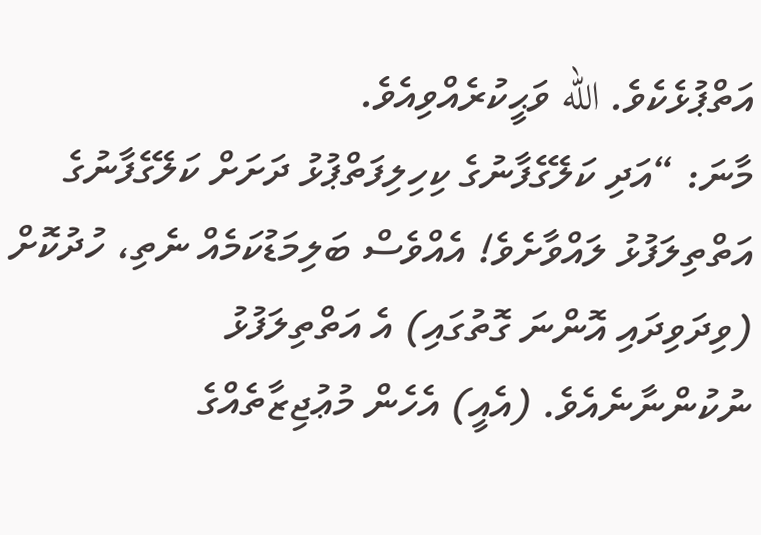އަތްޕުޅެކެވެ. الله ވަޙީކުރެއްވިއެވެ.
މާނަ: “އަދި ކަލޭގެފާނުގެ ކިހިލިފަތްޕުޅު ދަށަށް ކަލޭގެފާނުގެ އަތްތިލަފުޅު ލައްވާށެވެ! އެއްވެސް ބަލިމަޑުކަމެއް ނެތި، ހުދުކޮށް (ވިދަވިދައި އޮންނަ ގޮތުގައި) އެ އަތްތިލަފުޅު ނުކުންނާނެއެވެ. (އެއީ) އެހެން މުޢުޖިޒާތެއްގެ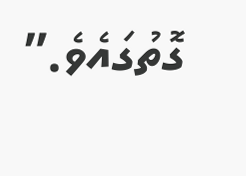ގޮތުގައެވެ.”